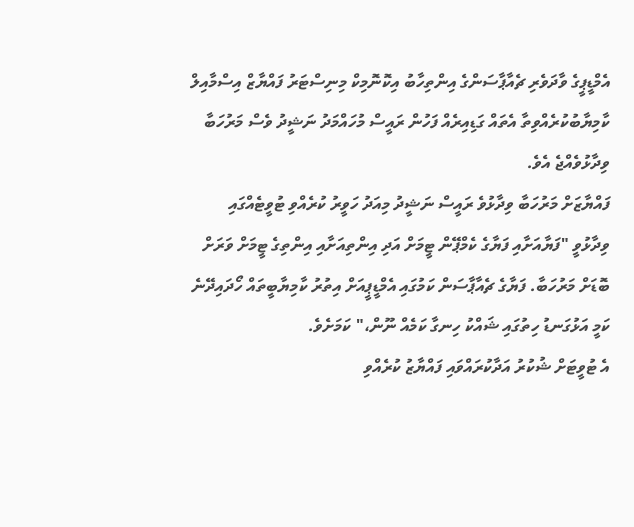އެމްޑީޕީގެ ވާދަވެރި ޗެއާޕާސަންގެ އިންތިހާބު އިކޮނޮމިކް މިނިސްޓަރު ފައްޔާޒް އިސްމާއިލް ކާމިޔާބުކުރެއްވިތާ އެތައް ގަޑިއިރެއް ފަހުން ރައީސް މުހައްމަދު ނަޝީދު ވެސް މަރުހަބާ ވިދާޅުވެއްޖެ އެވެ.
ފައްޔާޒަށް މަރުހަބާ ވިދާޅުވެ ރައީސް ނަޝީދު މިއަދު ހަވީރު ކުރެއްވި ޓުވީޓެއްގައި ވިދާޅުވީ "ފަޔާއަށާއި ފަޔާގެ ކެމްޕޭން ޓީމަށް އަދި އިންތިއަށާއި އިންތިގެ ޓީމަށް ވަރަށް ބޮޑަށް މަރުހަބާ. ފަޔާގެ ޗެއާޕާސަން ކަމުގައި އެމްޑީޕީއަށް އިތުރު ކާމިޔާބީތައް ހޯދައިދޭނެ ކަމީ އަޅުގަނޑު ހިތުގައި ޝައްކު ހިނގާ ކަމެއް ނޫން،" ކަމަށެވެ.
އެ ޓުވީޓަށް ޝުކުރު އަދާކުރައްވައި ފައްޔާޒު ކުރެއްވި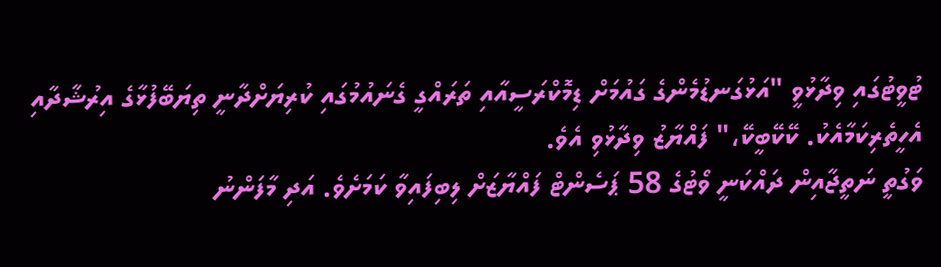ޓުވީޓުގައި ވިދާޅުވީ "އަޅުގަނޑުމެންގެ ގައުމަށް ޑިމޮކްރަސީއާއި ތަރައްގީ ގެނައުމުގައި ކުރިޔަށްދާނީ ތިޔަބޭފުޅާގެ އިރުޝާދާއި އެހީތެރިކަމާއެކު. ކޭކޭބީކޭ،" ފައްޔާޒު ވިދާޅުވި އެވެ.
ވަގުތީ ނަތީޖާއިން ދައްކަނީ ވޯޓުގެ 58 ޕަސެންޓް ފައްޔާޒަށް ލިބިފައިވާ ކަމަށެވެ. އަދި މާފަންނު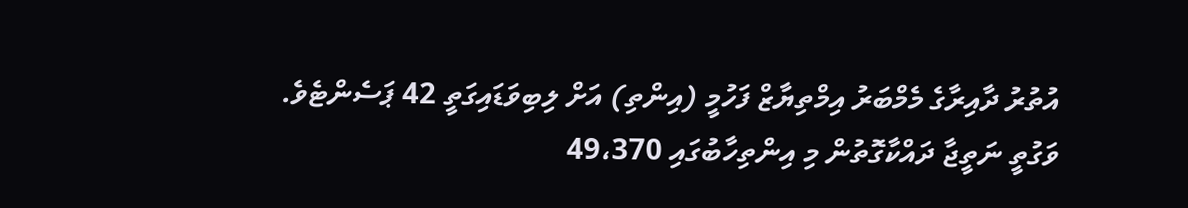އުތުރު ދާއިރާގެ މެމްބަރު އިމްތިޔާޒް ފަހުމީ (އިންތި) އަށް ލިބިވަޑައިގަތީ 42 ޕަސެންޓެވެ.
ވަގުތީ ނަތީޖާ ދައްކާގޮތުން މި އިންތިހާބުގައި 49،370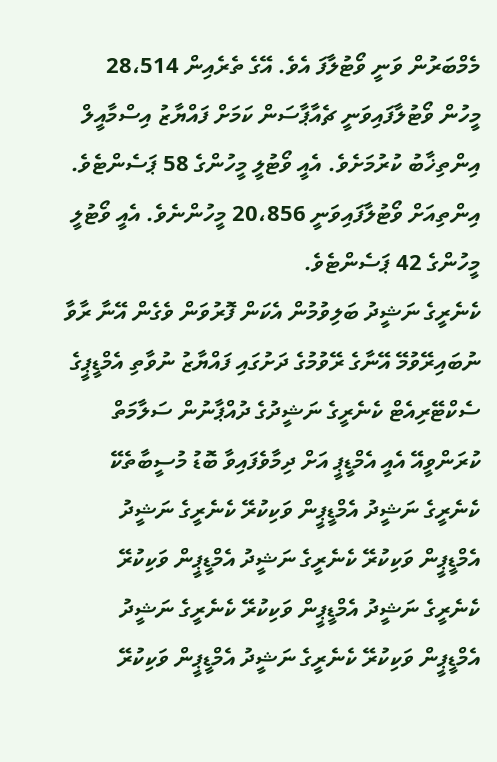މެމްބަރުން ވަނީ ވޯޓުލާފަ އެވެ. އޭގެ ތެރެއިން 28،514 މީހުން ވޯޓުލާފައިވަނީ ޗެއާޕާސަން ކަމަށް ފައްޔާޒު އިސްމާއީލް އިންތިޚާބު ކުރުމަށެވެ. އެއީ ވޯޓުލީ މީހުންގެ 58 ޕަސެންޓެވެ. އިންތިއަށް ވޯޓުލާފައިވަނީ 20،856 މީހުންނެވެ. އެއީ ވޯޓުލީ މީހުންގެ 42 ޕަސެންޓެވެ.
ކެނެރީގެ ނަޝީދު ބަލިވުމުން އެކަން ފޮރުވަން ވެގެން އޭނާ ރާވާ ނުބައިރޭވުމޭ އޭނާގެ ރޭވުމުގެ ދަށުގައި ފައްޔާޒު ނުވާތި އެމްޑީޕީގެ ސެކްޓޭރިއެޓް ކެނެރީގެ ނަޝީދުގެ ދުއްޕާނުން ސަލާމަތް ކުރަންވީއޭ އެއީ އެމްޑީޕީ އަށް ދިމާވެފައިވާ ބޮޑު މުސީބާތެކޭ ކެނެރީގެ ނަޝީދު އެމްޑީޕީން ވަކިކުރޭ ކެނެރީގެ ނަޝީދު އެމްޑީޕީން ވަކިކުރޭ ކެނެރީގެ ނަޝީދު އެމްޑީޕީން ވަކިކުރޭ ކެނެރީގެ ނަޝީދު އެމްޑީޕީން ވަކިކުރޭ ކެނެރީގެ ނަޝީދު އެމްޑީޕީން ވަކިކުރޭ ކެނެރީގެ ނަޝީދު އެމްޑީޕީން ވަކިކުރޭ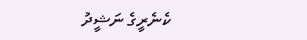ކެނެރީގެ ނަޝީދު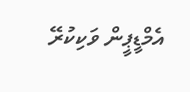އެމްޑީޕީން ވަކިކުރޭ